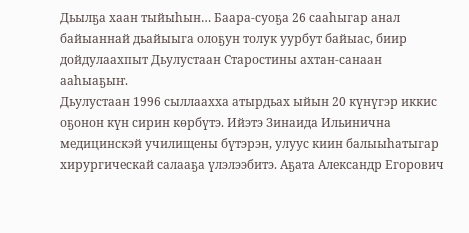Дьылҕа хаан тыйыһын… Баара-суоҕа 26 сааһыгар анал байыаннай дьайыыга олоҕун толук уурбут байыас, биир дойдулаахпыт Дьулустаан Старостины ахтан-санаан ааһыаҕыҥ.
Дьулустаан 1996 сыллаахха атырдьах ыйын 20 күнүгэр иккис оҕонон күн сирин көрбүтэ. Ийэтэ Зинаида Ильинична медицинскэй училищены бүтэрэн, улуус киин балыыһатыгар хирургическай салааҕа үлэлээбитэ. Аҕата Александр Егорович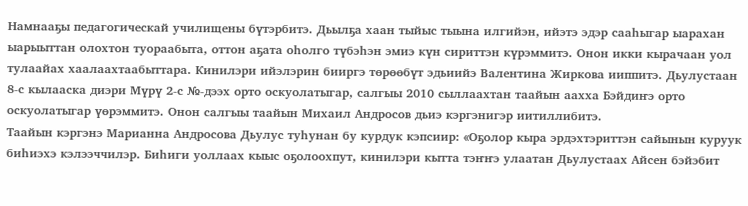Намнааҕы педагогическай училищены бүтэрбитэ. Дьылҕа хаан тыйыс тыына илгийэн, ийэтэ эдэр сааһыгар ыарахан ыарыыттан олохтон туораабыта, оттон аҕата оһолго түбэһэн эмиэ күн сириттэн күрэммитэ. Онон икки кырачаан уол тулаайах хаалаахтаабыттара. Кинилэри ийэлэрин бииргэ төрөөбүт эдьиийэ Валентина Жиркова ииппитэ. Дьулустаан 8-с кылааска диэри Мүрү 2-с №-дээх орто оскуолатыгар, салгыы 2010 сыллаахтан таайын аахха Бэйдиҥэ орто оскуолатыгар үөрэммитэ. Онон салгыы таайын Михаил Андросов дьиэ кэргэнигэр иитиллибитэ.
Таайын кэргэнэ Марианна Андросова Дьулус туһунан бу курдук кэпсиир: «Оҕолор кыра эрдэхтэриттэн сайынын куруук биһиэхэ кэлээччилэр. Биһиги уоллаах кыыс оҕолоохпут, кинилэри кытта тэҥҥэ улаатан Дьулустаах Айсен бэйэбит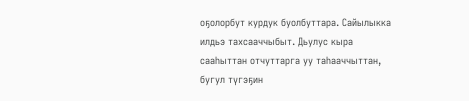оҕолорбут курдук буолбуттара. Сайылыкка илдьэ тахсааччыбыт. Дьулус кыра сааһыттан отчуттарга уу таһааччыттан, бугул түгэҕин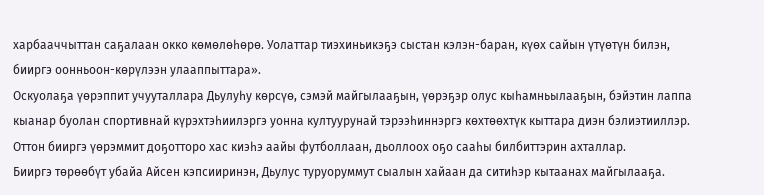харбааччыттан саҕалаан окко көмөлөһөрө. Уолаттар тиэхиньикэҕэ сыстан кэлэн-баран, күөх сайын үтүөтүн билэн, бииргэ оонньоон-көрүлээн улааппыттара».
Оскуолаҕа үөрэппит учууталлара Дьулуһу көрсүө, сэмэй майгылааҕын, үөрэҕэр олус кыһамньылааҕын, бэйэтин лаппа кыанар буолан спортивнай күрэхтэһиилэргэ уонна култуурунай тэрээһиннэргэ көхтөөхтүк кыттара диэн бэлиэтииллэр. Оттон бииргэ үөрэммит доҕотторо хас киэһэ аайы футболлаан, дьоллоох оҕо сааһы билбиттэрин ахталлар.
Бииргэ төрөөбүт убайа Айсен кэпсииринэн, Дьулус туруоруммут сыалын хайаан да ситиһэр кытаанах майгылааҕа.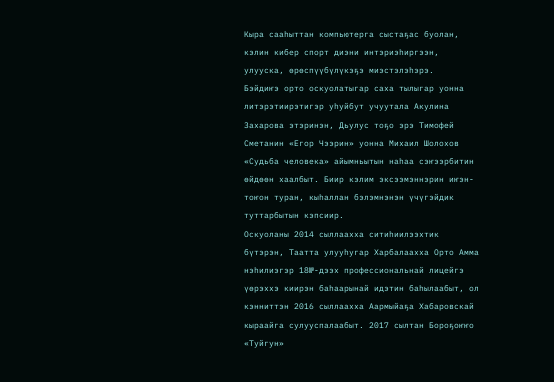Кыра сааһыттан компьютерга сыстаҕас буолан, кэлин кибер спорт диэни интэриэһиргээн, улууска, өрөспүүбүлүкэҕэ миэстэлэһэрэ.
Бэйдиҥэ орто оскуолатыгар саха тылыгар уонна литэрэтиирэтигэр уһуйбут учуутала Акулина Захарова этэринэн, Дьулус тоҕо эрэ Тимофей Сметанин «Егор Чээрин» уонна Михаил Шолохов «Судьба человека» айымньытын наһаа сэҥээрбитин өйдөөн хаалбыт. Биир кэлим эксээмэннэрин иҥэн-тоҥон туран, кыһаллан бэлэмнэнэн үчүгэйдик туттарбытын кэпсиир.
Оскуоланы 2014 сыллаахха ситиһиилээхтик бүтэрэн, Таатта улууһугар Харбалаахха Орто Амма нэһилиэгэр 18№-дээх профессиональнай лицейгэ үөрэххэ киирэн баһаарынай идэтин баһылаабыт, ол кэнниттэн 2016 сыллаахха Аармыйаҕа Хабаровскай кыраайга сулууспалаабыт. 2017 сылтан Бороҕоҥҥо «Туйгун»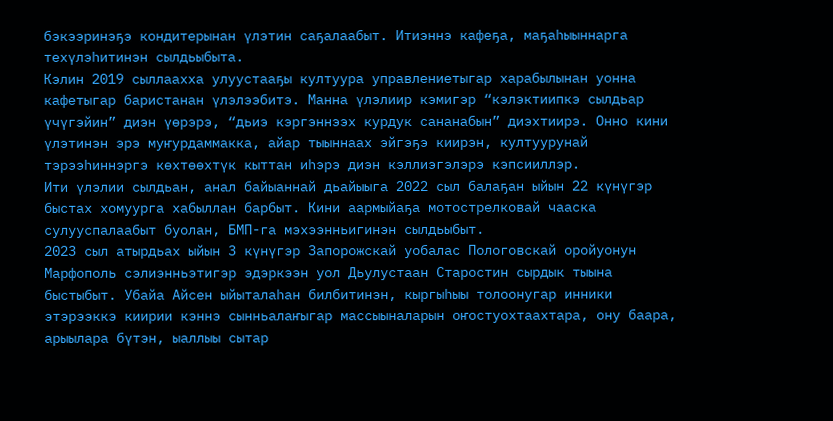бэкээринэҕэ кондитерынан үлэтин саҕалаабыт. Итиэннэ кафеҕа, маҕаһыыннарга техүлэһитинэн сылдьыбыта.
Кэлин 2019 сыллаахха улуустааҕы култуура управлениетыгар харабылынан уонна кафетыгар баристанан үлэлээбитэ. Манна үлэлиир кэмигэр “кэлэктиипкэ сылдьар үчүгэйин” диэн үөрэрэ, “дьиэ кэргэннээх курдук сананабын” диэхтиирэ. Онно кини үлэтинэн эрэ муҥурдаммакка, айар тыыннаах эйгэҕэ киирэн, култуурунай тэрээһиннэргэ көхтөөхтүк кыттан иһэрэ диэн кэллиэгэлэрэ кэпсииллэр.
Ити үлэлии сылдьан, анал байыаннай дьайыыга 2022 сыл балаҕан ыйын 22 күнүгэр быстах хомуурга хабыллан барбыт. Кини аармыйаҕа мотострелковай чааска сулууспалаабыт буолан, БМП-га мэхээнньигинэн сылдьыбыт.
2023 сыл атырдьах ыйын 3 күнүгэр Запорожскай уобалас Пологовскай оройуонун Марфополь сэлиэнньэтигэр эдэркээн уол Дьулустаан Старостин сырдык тыына быстыбыт. Убайа Айсен ыйыталаһан билбитинэн, кыргыһыы толоонугар инники этэрээккэ киирии кэннэ сынньалаҥыгар массыыналарын оҥостуохтаахтара, ону баара, арыылара бүтэн, ыаллыы сытар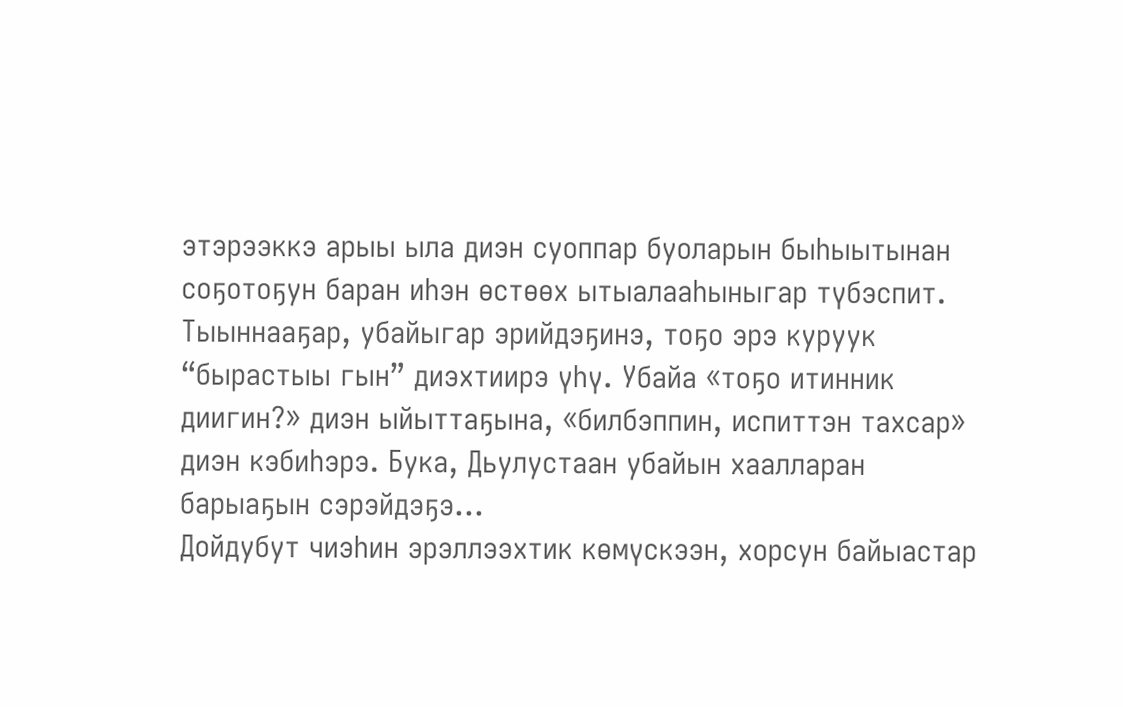этэрээккэ арыы ыла диэн суоппар буоларын быһыытынан соҕотоҕун баран иһэн өстөөх ытыалааһыныгар түбэспит.
Тыыннааҕар, убайыгар эрийдэҕинэ, тоҕо эрэ куруук “бырастыы гын” диэхтиирэ үһү. Убайа «тоҕо итинник диигин?» диэн ыйыттаҕына, «билбэппин, испиттэн тахсар» диэн кэбиһэрэ. Бука, Дьулустаан убайын хаалларан барыаҕын сэрэйдэҕэ…
Дойдубут чиэһин эрэллээхтик көмүскээн, хорсун байыастар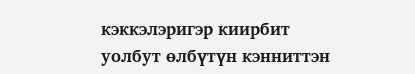кэккэлэригэр киирбит уолбут өлбүтүн кэнниттэн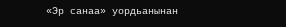«Эр санаа» уордьанынан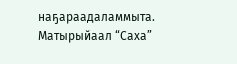наҕараадаламмыта.
Матырыйаал “Саха”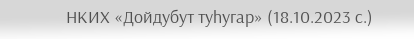НКИХ «Дойдубут туһугар» (18.10.2023 с.)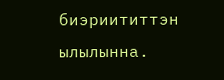биэриититтэн ылылынна.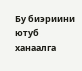Бу биэриини ютуб ханаалга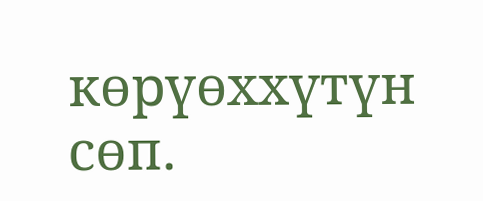көрүөххүтүн сөп.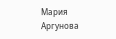Мария Аргунова